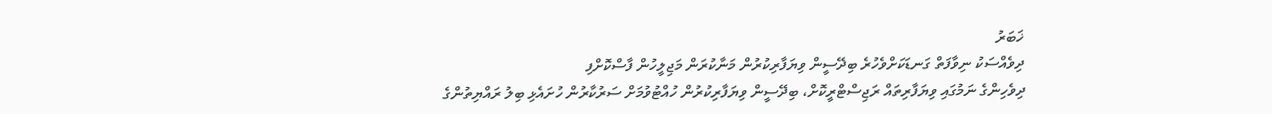ޚަބަރު
ދިވެއްސަކު ނިވާފަތް ގަނޑަކަށްވެހުރެ ބިދޭސީން ވިޔަފާރިކުރުން މަނާކުރަން މަޖިލީހުން ފާސްކޮށްފި
ދިވެހިންގެ ނަމުގައި ވިޔަފާރިތައް ރަޖިސްޓްރީކޮށް، ބިދޭސީން ވިޔަފާރިކުރުން ހުއްޓުވުމަށް ސަރުކާރުން ހުށައެޅި ބިލު ރައްޔިތުންގެ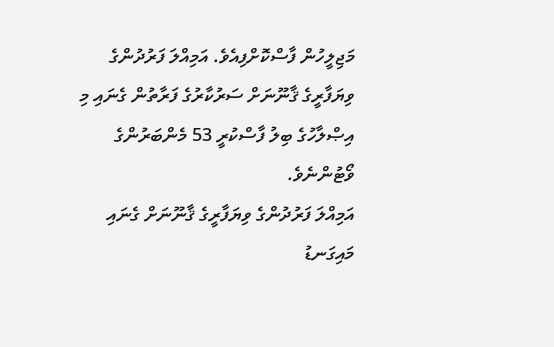މަޖިލީހުން ފާސްކޮށްފިއެވެ. އަމިއްލަ ފަރުދުންގެ ވިޔަފާރީގެ ޤާނޫނަށް ސަރުކާރުގެ ފަރާތުން ގެނައި މި އިޞްލާހުގެ ބިލު ފާސްކުރީ 53 މެންބަރުންގެ ވޯޓުންނެވެ.
އަމިއްލަ ފަރުދުންގެ ވިޔަފާރީގެ ޤާނޫނަށް ގެނައި މައިގަނޑު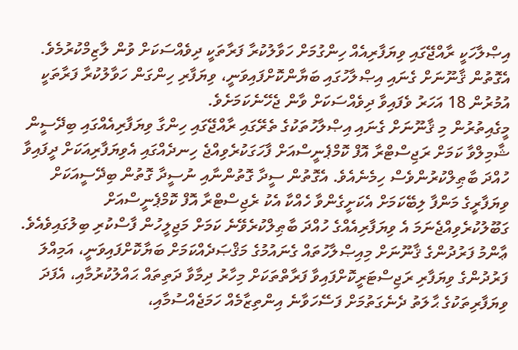އިޞްލާހަކީ ރާއްޖޭގައި ވިޔަފާރިއެއް ހިންގުމަށް ހަވާލުކުރާ ފަރާތަކީ ދިވެއްސަކަށް ވުން ލާޒިމްކުރުމެވެ. އެގޮތުން ޤާނޫނަށް ގެނައި އިޞްލާހުގައި ބަޔާންކޮށްފައިވަނީ، ވިޔަފާރި ހިންގަން ހަވާލުކުރާ ފަރާތަކީ އުމުރުން 18 އަހަރު ވެފައިވާ ދިވެއްސަކަށް ވާން ޖެހޭނެކަމަށެވެ.
މީގެއިތުރުން މި ޤާނޫނަށް ގެނައި އިޞްލާހުތަކުގެ ތެރޭގައި ރާއްޖޭގައި ހިންގާ ވިޔަފާރިއެއްގައި ބިދޭސީން ޝާމިލްވާ ކަމަށް ރަޖިސްޓްރާ އޮފް ކޮމްޕެނީސްއަށް ފާހަގަކުރެވިއްޖެ ހިނދެއްގައި އެވިޔަފާރިއަކަށް ދީފައިވާ ހުއްދަ ބާޠިލްކުރުންވެސް ހިމެނެއެވެ. އެގޮތުން ސީދާ ގޮތުންނާއި ނުސީދާ ގޮތުން ބިދޭސީއަކަށް ވިޔަފާރީގެ މަންފާ ލިބޭކަމަށް އެކަށީގެންވާ ހެއްކާ އެކު ރެޖިސްޓްރާ އޮފް ކޮމްޕެނީސްއަށް ގަބޫލުކުރެވިއްޖެނަމަ އެ ވިޔަފާރިއެއްގެ ހުއްދަ ބާޠިލްކުރެވޭނެ ކަމަށް މަޖިލީހުން ފާސްކުރި ބިލުގައިވެއެވެ.
ޢާންމު ފަރުދުންގެ ޤާނޫނަށް މިއިޞްލާހުތައް ގެނައުމުގެ މަޤްޞަދެއްކަމަށް ބަޔާކޮށްފައިވަނީ، އަމިއްލަ ފަރުދުންގެ ވިޔަފާރި ރަޖިސްޓަރީކޮށްފައިވާ ފަރާތްތަކަށް މިހާރު ދިމާވާ ދަތިތައް ޙައްލުކުރުމާއި، އެފަދަ ވިޔަފާރިތަކުގެ ޙާލަތު ދެނެގަތުމަށް ފަސޭހަވާނެ އިންތިޒާމެއް ހަމަޖެއްސުމާއި،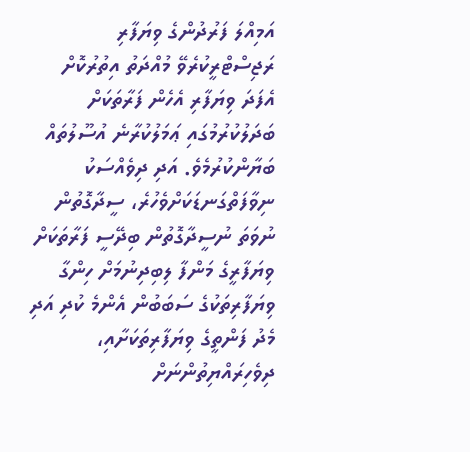އަމިއްލަ ފަރުދުންގެ ވިޔަފާރި ރަޖިސްޓްރީކުރެވޭ މުއްދަތު އިތުރުކޮށް އެފަދަ ވިޔަފާރި އެހެން ފަރާތަކަށް ބަދަލުކުރުމުގައި ޢަމަލުކުރާނެ އުސޫލުތައް ބަޔާންކުރުމެވެ. އަދި ދިވެއްސަކު ނިވާފަތްގަނޑަކަށްވެހުރެ، ސީދާގޮތުން ނުވަތަ ނުސީދާގޮތުން ބިދޭސީ ފަރާތަކަށް ވިޔަފާރީގެ މަންފާ ލިބިދިނުމަށް ހިންގާ ވިޔަފާރިތަކުގެ ސަބަބުން އެންމެ ކުދި އަދި މެދު ފަންތީގެ ވިޔަފާރިތަކަށާއި، ދިވެހިރައްޔިތުންނަށް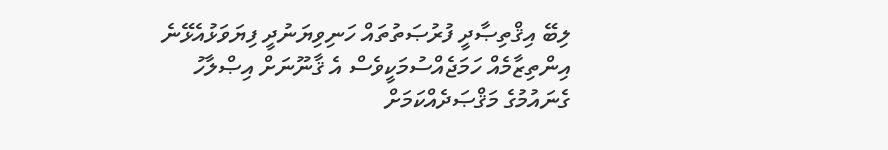ލިބޭ އިޤްތިޞާދީ ފުރުޞަތުތައް ހަނިވިޔަނުދީ ފިޔަވަޅުއެޅޭނެ އިންތިޒާމެއް ހަމަޖެއްސުމަކީވެސް އެ ޤާނޫނަށް އިޞްލާހު ގެނައުމުގެ މަޤްޞަދެއްކަމަށް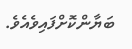ބަޔާންކޮށްފައިވެއެވެ.